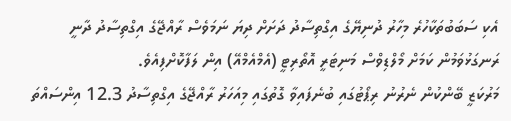އެކި ސަބަބުތަކާހުރެ މިހާރު ދުނިޔޭގެ އިގްތިސާދު ދަށަށް ދިޔަ ނަމަވެސް ރާއްޖޭގެ އިގްތިސާދު ދާނީ ރަނގަޅުވަމުން ކަމަށް މޯލްޑިވްސް މަނިޓަރީ އޮތޯރިޓީ (އެމްއެމްއޭ) އިން ލަފާކޮށްފިއެވެ.
މަރުކަޒީ ބޭންކުން ނެރުނު ރިޕޯޓުގައި ބުނެފައިވާ ގޮތުގައި މިއަހަރު ރާއްޖޭގެ އިގްތިސާދު 12.3 އިންސައްތަ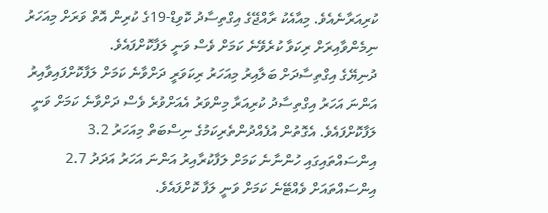ކުރިއަރާނެއެވެ. މިއާއެކު ރާއްޖޭގެ އިގްތިސާދު ކޮވިޑް-19ގެ ކުރިން އޮތް ވަރަށް މިއަހަރު ނިމެންވާއިރަށް ރިކަވާ ކުރެވޭނެ ކަމަށް ވެސް ވަނީ ލަފާކޮށްފައެވެ.
ދުނިޔޭގެ އިގްތިސާދަށް ބަލާއިރު މިއަހަރު ރިކަވަރީ ދަށްވާނެ ކަމަށް ލަފާކޮށްފައިވާއިރު އަންނަ އަހަރު އިގްތިސާދު ކުރިއަރާ މިންވަރު އެއަށްވުރެ ވެސް ދަށްވާނެ ކަމަށް ވަނީ ލަފާކޮށްފައެވެ. އެގޮތުން އުފެއްދުންތެރިކަމުގެ ނިސްބަތް މިއަހަރު 3.2 އިންސައްތައިގައި ހުންނާނެ ކަމަށް ލަފާކުރާއިރު އަންނަ އަހަރު އަދަދު 2.7 އިންސައްތައަށް ވެއްޓޭނެ ކަމަށް ވަނީ ލަފާ ކޮށްފައެވެ.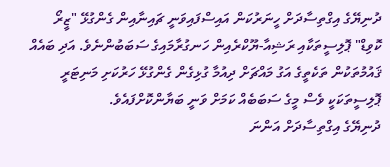ދުނިޔޭގެ އިގްތިސާދަށް ހީނަރުކަން އައިސްފައިވަނީ ޗައިނާއިން ގެންގުޅޭ "ޒީރޯ ކޮވިޑް" ޕޮލިސީތަކާއި ރަޝިއާ-ޔޫކްރެއިން ހަނގުރާމައިގެ ސަބަބުންނެވެ. އަދި ބައެއް ޤައުމުތަކުން ތަކެތީގެ އަގު މައްޗަށް ދިއުމާ ގުޅިގެން ގެންގުޅޭ ހަރުކަށި މަނިޓަރީ ޕޮލިސީތަކަކީ ވެސް މީގެ ސަބަބެއް ކަމަށް ވަނީ ބަޔާންކޮށްފައެވެ.
ދުނިޔޭގެ އިގްތިސާދަށް އަންނަ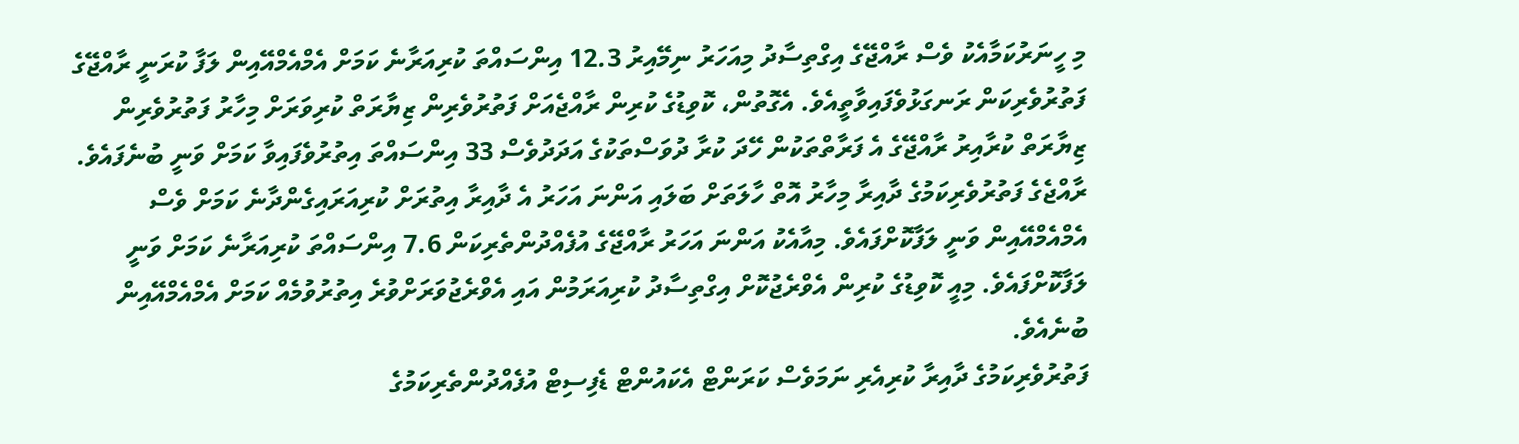މި ހީނަރުކަމާއެކު ވެސް ރާއްޖޭގެ އިގްތިސާދު މިއަހަރު ނިމޭއިރު 12.3 އިންސައްތަ ކުރިއަރާނެ ކަމަށް އެމްއެމްއޭއިން ލަފާ ކުރަނީ ރާއްޖޭގެ ފަތުރުވެރިކަން ރަނގަޅުވެފައިވާތީއެވެ. އެގޮތުން، ކޮވިޑުގެ ކުރިން ރާއްޖެއަށް ފަތުރުވެރިން ޒިޔާރަތް ކުރިވަރަށް މިހާރު ފަތުރުވެރިން ޒިޔާރަތް ކުރާއިރު ރާއްޖޭގެ އެ ފަރާތްތަކުން ހޭދަ ކުރާ ދުވަސްތަކުގެ އަދަދުވެސް 33 އިންސައްތަ އިތުރުވެފައިވާ ކަމަށް ވަނީ ބުނެފައެވެ.
ރާއްޖެގެ ފަތުރުވެރިކަމުގެ ދާއިރާ މިހާރު އޮތް ހާލަތަށް ބަލައި އަންނަ އަހަރު އެ ދާއިރާ އިތުރަށް ކުރިއަރައިގެންދާނެ ކަމަށް ވެސް އެމްއެމްއޭއިން ވަނީ ލަފާކޮށްފައެވެ. މިއާއެކު އަންނަ އަހަރު ރާއްޖޭގެ އުފެއްދުންތެރިކަން 7.6 އިންސައްތަ ކުރިއަރާނެ ކަމަށް ވަނީ ލަފާކޮށްފައެވެ. މިއީ ކޮވިޑުގެ ކުރިން އެވްރެޖުކޮށް އިގްތިސާދު ކުރިއަރަމުން އައި އެވްރެޖުވަރަށްވުރެ އިތުރުވުމެއް ކަމަށް އެމްއެމްއޭއިން ބުނެއެވެ.
ފަތުރުވެރިކަމުގެ ދާއިރާ ކުރިއެރި ނަމަވެސް ކަރަންޓް އެކައުންޓް ޑެފިސިޓް އުފެއްދުންތެރިކަމުގެ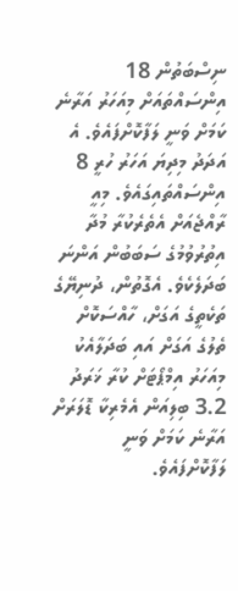ނިސްބަތުން 18 އިންސައްތައަށް މިއަހަރު އަރާނެ ކަމަށް ވަނީ ލަފާކޮށްފައެވެ. އެ އަދަދު މިދިޔަ އަހަރު ހުރީ 8 އިންސައްތައިގައެވެ. މިއީ ރާއްޖެއަށް އެތެރެކުރާ މުދާ އިތުރުވުމުގެ ސަބަބުން އަންނަ ބަދަލެކެވެ. އެގޮތުން، ދުނިޔޭގެ ތަކެތީގެ އަގަށް، ހާއްސަކޮށް ތެލުގެ އަގަށް އައި ބަދަލާއެކު މިއަހަރު އިމްޕޯޓަށް ކުރާ ޚަރަދު 3.2 ބިލިއަން އެމެރިކާ ޑޮލަރަށް އަރާނެ ކަމަށް ވަނީ ލަފާކޮށްފައެވެ.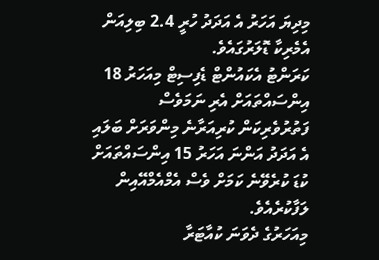މިދިޔަ އަހަރު އެ އަދަދު ހުރީ 2.4 ބިލިއަން އެމެރިކާ ޑޮލަރުގައެވެ.
ކަރަންޓު އެކައުންޓް ޑެފިސިޓް މިއަހަރު 18 އިންސައްތައަށް އެރި ނަމަވެސް ފަތުރުވެރިކަން ކުރިއަރާނެ މިންވަރަށް ބަލައި އެ އަދަދު އަންނަ އަހަރު 15 އިންސައްތައަށް ކުޑަ ކުރެވޭނެ ކަމަށް ވެސް އެމްއެމްއޭއިން ލަފާކުރެއެވެ.
މިއަހަރުގެ ދެވަނަ ކުއާޓަރާ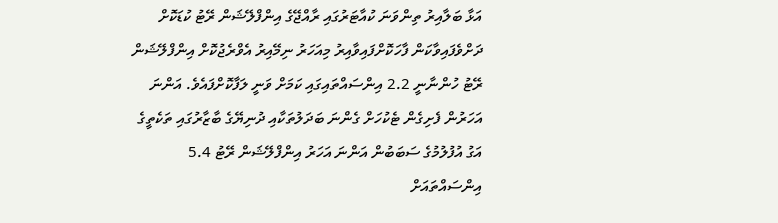އަޅާ ބަލާއިރު ތިންވަނަ ކުއާޓަރުގައި ރާއްޖޭގެ އިންފްލޭޝަން ރޭޓު ކުޑަކޮށް ދަށްވެފައިވާކަން ފާހަކޮށްފައިވާއިރު މިއަހަރު ނިމޭއިރު އެވްރެޖުކޮށް އިންފްލޭޝަން ރޭޓު ހުންނާނީ 2.2 އިންސައްތައިގައި ކަމަށް ވަނީ ލަފާކޮށްފައެވެ. އަންނަ އަހަރުން ފެށިގެން ޓެކުހަށް ގެންނަ ބަދަލުތަކާއި ދުނިޔޭގެ ބާޒާރުގައި ތަކެތީގެ އަގު އުފުލުމުގެ ސަބަބުން އަންނަ އަހަރު އިންފްލޭޝަން ރޭޓު 5.4 އިންސައްތައަށް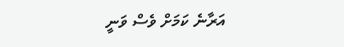އަރާނެ ކަމަށް ވެސް ވަނީ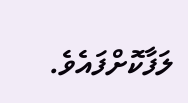ލަފާކޮށްފައެވެ.